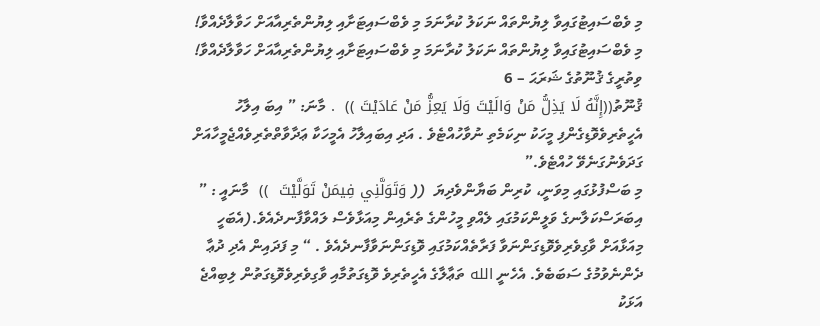މި ވެބްސައިޓުގައިވާ ލިޔުންތައް ނަކަލު ކުރާނަމަ މި ވެބްސައިޓަށާއި ލިޔުންތެރިއާއަށް ހަވާލާދެއްވާ!
މި ވެބްސައިޓުގައިވާ ލިޔުންތައް ނަކަލު ކުރާނަމަ މި ވެބްސައިޓަށާއި ލިޔުންތެރިއާއަށް ހަވާލާދެއްވާ!
ވިތުރީގެ ޤުނޫތުގެ ޝަރަޙަ – 6
ޤުނޫތު((إِنَّهُ لَا يَذِلُّ مَنْ وَالَيْتَ وَلَا يَعِزُّ مَنْ عَادَيْتَ ))  . މާނަ: ” އިބަ އިލާހު އެހީތެރިވެވޮޑިގެންފި މީހަކު ނިކަމެތި ނުވާހުއްޓެވެ . އަދި އިބައިލާހު އެމީހަކާ ޢަދާވާތްތެރިވެއްޖެމީހާއަށް ގަދަވެނުގަނެވޭ ހުއްޓެވެ.”
މި ބަސްފުޅުގައި މިވަނީ، ކުރިން ބަޔާންވެދިޔަ  (( وَتَوَلَّنِي فِيمَنْ تَوَلَّيْتَ  ))  މާނައީ : ” އިބަރަސްކަލާނގެ ވަލީންކަމުގައި ލެއްވި މީހުންގެ ތެރެއިން މިއަޅާވެސް ލައްވާފާނދެއެވެ.(އެބަހީ މިއަޅާއަށް ވާގިވެރިވެވޮޑިގަންނަވާ ފަރާތެއްކަމުގައި ވޮޑިގަންނަވާފާނދެއެވެ . “ މި ފަދައިން އެދި ދުޢާ ދެންނެވުމުގެ ސަބަބެވެ. އެހެނީ الله ތަޢާލާގެ އެހީތެރިވެ ވޮޑިގަތުމާއި ވާގިވެރިވެވޮޑިގަތުން ލިބިއްޖެ އަޅަކު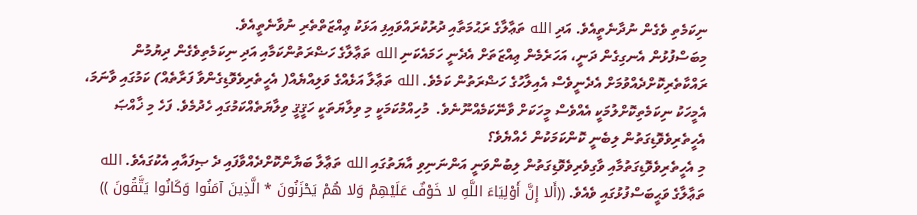ނިކަމެތި ވެގެން ނުދާނެތީއެވެ. އަދި الله ތަޢާލާގެ ރަޙުމަތާއި ދުރުކުރައްވައިފި އަޅަކު ޢިއްޒަތްތެރި ނުވާނެތީއެވެ.
މިބަސްފުޅުން އެނގިގެން ދަނީ، އަހަރެމެން ޢިއްޒަތަށް އެދެނީ ހަމައެކަނި الله ތަޢާލާގެ ހަޟްރަތުންކަމާއި އަދި ނިކަމެތިވެގެން ދިޔުމުން ރައްކާތެރިކޮށްދެއްވުމަށް އެދެނީވެސް އެއިލާހުގެ ހަޟްރަތުން ކަމެވެ. الله ތަޢާލާ އަޅެއްގެ ވަލިއްޔެއް( އެހީތެރިވެވޮޑިގެންވާ ފަރާތެއް) ކަމުގައި ވާނަމަ، އެމީހަކު ނިކަމެތިކޮށްލުމަކީ އެއްވެސް މީހަކަށް ވާނޭކަމެއްނޫނެވެ.  މުހިއްމުކަމަކީ މި ވިލާޔަތަކީ ހަޤީޤީ ވިލާޔަތެއްކަމުގައި ހެދުމެވެ. ފަހެ މި ޚާއްޞަ އެހީތެރިވެވޮޑިގަތުން ލިބެނީ ކޮންކަމަކުން ހެއްޔެވެ؟
މި އެހީތެރިވެވޮޑިގަތުމާއި ވާގިވެރިވެވޮޑިގަތުން ލިބުންވަނީ އަންނަނިވި އާޔަތުގައި الله ތަޢާލާ ބަޔާންކޮށްދެއްވާފައި ދެ ޞިފައާއި އެކުގައެވެ. الله ތަޢާލާގެ ވަޙީބަސްފުޅުގައި ވެއެވެ. ((أَلا إِنَّ أَوْلِيَاءَ اللَّهِ لا خَوْفٌ عَلَيْهِمْ وَلا هُمْ يَحْزَنُونَ * الَّذِينَ آمَنُوا وَكَانُوا يَتَّقُونَ ))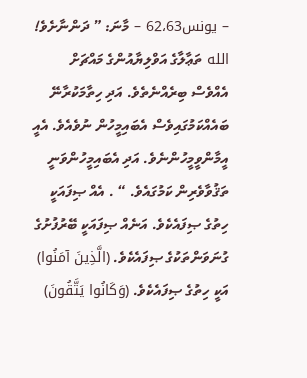– يونس62،63 – މާނަ: ” ދަންނާށެވެ! الله ތަޢާލާގެ އަވްލިޔާއުންގެ މައްޗަށް އެއްވެސް ބިރެއްނެތެވެ. އަދި ހިތާމަކުރާނޭ ބައެއްކަމުގައިވެސް އެބައިމީހުން ނުވެއެވެ. އެއީ އީމާންވީމީހުންނެވެ. އަދި އެބައިމީހުންވަނީ ތަޤުވާވެރިން ކަމުގައެވެ. “ . އެއް ޞިފައަކީ ހިތުގެ ޞިފައެކެވެ. އަނެއް ޞިފައަކީ ބޭރުފުށުގެ ގުނަވަންތަކުގެ ޞިފައެކެވެ. (الَّذِينَ آمَنُوا) އަކީ ހިތުގެ ޞިފައެކެވެ. (وَكَانُوا يَتَّقُونَ)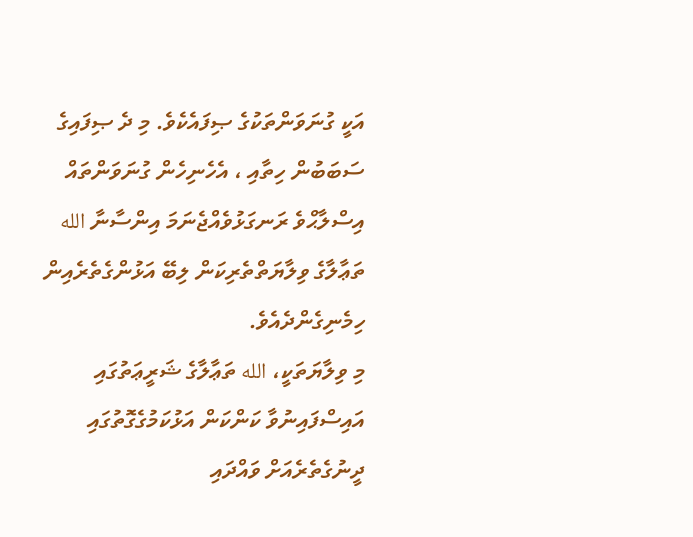އަކީ ގުނަވަންތަކުގެ ޞިފައެކެވެ. މި ދެ ޞިފައިގެ ސަބަބުން ހިތާއި ، އެހެނިހެން ގުނަވަންތައް އިސްލާޙްވެ ރަނގަޅުވެއްޖެނަމަ އިންސާނާ الله ތަޢާލާގެ ވިލާޔަތްތެރިކަން ލިބޭ އަޅުންގެތެރެއިން ހިމެނިގެންދެއެވެ.
މި ވިލާޔަތަކީ، الله ތަޢާލާގެ ޝަރީޢަތުގައި އައިސްފައިނުވާ ކަންކަން އަޅުކަމުގެގޮތުގައި ދީނުގެތެރެއަށް ވައްދައި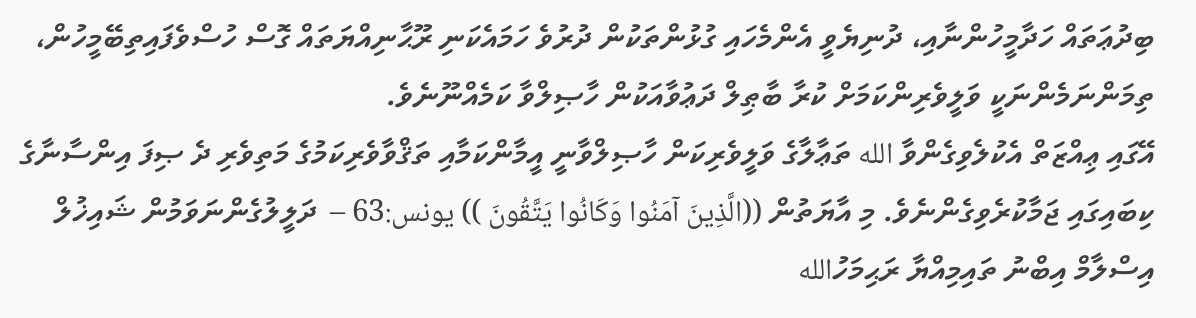ބިދުޢަތައް ހަދާމީހުންނާއި، ދުނިޔެވީ އެންމެހައި ގުޅުންތަކުން ދުރުވެ ހަމައެކަނި ރޫޙާނިއްޔަތައް ގޮސް ހުސްވެފައިތިބޭމީހުން، ތިމަންނަމެންނަކީ ވަލީވެރިންކަމަށް ކުރާ ބާޠިލް ދަޢުވާއަކުން ހާޞިލްވާ ކަމެއްނޫނެވެ.
އޭގައި ޢިއްޒަތް އެކުލެވިގެންވާ الله ތަޢާލާގެ ވަލީވެރިކަން ހާޞިލްވާނީ އީމާންކަމާއި ތަޤްވާވެރިކަމުގެ މަތިވެރި ދެ ޞިފަ އިންސާނާގެ ކިބައިގައި ޖަމާކުރެވިގެންނެވެ. މި އާޔަތުން ((الَّذِينَ آمَنُوا وَكَانُوا يَتَّقُونَ )) يونس:63 –  ދަލީލުގެންނަވަމުން ޝައިޚުލް އިސްލާމް އިބްނު ތައިމިއްޔާ ރަޙިމަހުالله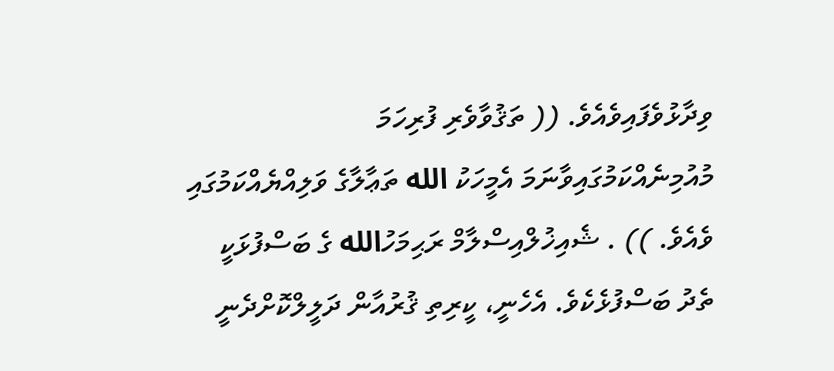ވިދާޅުވެފައިވެއެވެ. (( ތަޤުވާވެރި ފުރިހަމަ މުއުމިނެއްކަމުގައިވާނަމަ އެމީހަކު الله ތަޢާލާގެ ވަލިއްޔެއްކަމުގައި ވެއެވެ. )) . ޝެއިޚުލްއިސްލާމް ރަޙިމަހުالله ގެ ބަސްފުޅަކީ ތެދު ބަސްފުޅެކެވެ. އެހެނީ، ކީރިތި ޤުރުއާން ދަލީލްކޮށްދެނީ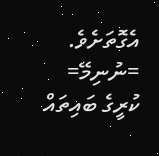އެގޮތަށެވެ.
=ނުނިމޭ=
ކުރީގެ ބައިތައް